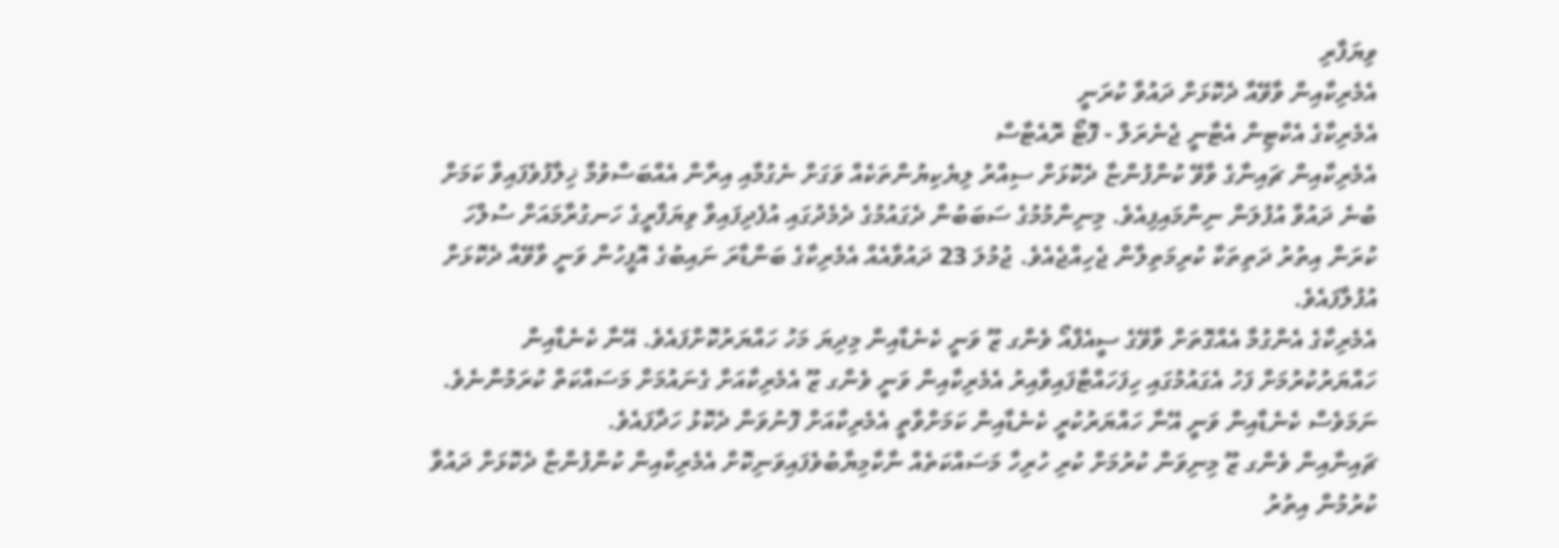ވިޔަފާރި
އެމެރިކާއިން ވާވޭއާ ދެކޮޅަށް ދައުވާ ކުރަނީ
އެމެރިކާގެ އެކްޓިން އެޓާނީ ޖެނެރަލް - ފޮޓޯ ރޮއެޓާސް
އެމެރިކާއިން ޗައިނާގެ ވާވޭ ކުންފުންޏާ ދެކޮޅަށް ސިއްރު ލިޔެކިޔުންތަކެއް ވަގަށް ނެގުމާއި އިރާން އެއްބަސްވުމާ ޚިލާފުވެފައިވާ ކަމަށް ބުނެ ދައުވާ އުފުލަން ނިންމައިފިއެވެ. މިނިންމުމުގެ ސަބަބުން ދެގައުމުގެ ދެމެދުގައި އުފެދިފައިވާ ވިޔަފާރީގެ ހަނގުރާމައަށް ސުލްހަ ކުރަން އިތުރު ދަތިތަކާ ކުރިމަތިލާން ޖެހިއްޖެއެވެ. ޖުމުލަ 23 ދައުވާއެއް އެމެރިކާގެ ބަންޑާރަ ނައިބުގެ އޮފީހުން ވަނީ ވާވޭއާ ދެކޮޅަށް އުފުލާފައެވެ.
އެމެރިކާގެ އެންގުމާ އެއްގޮތަށް ވާވޭގެ ސީއެފްއޯ ވެންގ ޒޫ ވަނީ ކެނެޑާއިން މިދިޔަ މަހު ހައްޔަރުކޮށްފައެވެ. އޭނާ ކެނެޑާއިން ހައްޔަރުކުރުމަށް ފަހު އެގައުމުގައި ހިފަހައްޓާފައިވާއިރު އެމެރިކާއިން ވަނީ ވެންގ ޒޫ އެމެރިކާއަށް ގެނައުމަށް މަސައްކަތް ކުރަމުންނެވެ. ނަމަވެސް ކެނެޑާއިން ވަނީ އޭނާ ހައްޔަރުކުރީ ކެނެޑާއިން ކަމަށްވާތީ އެމެރިކާއަށް ފޮނުވަން ދެކޮޅު ހަދާފައެވެ.
ޗައިނާއިން ވެންގ ޒޫ މިނިވަން ކުރުމަށް ކުރި ހުރިހާ މަސައްކަތެއް ނާކާމިޔާބުވެފައިވަނިކޮށް އެމެރިކާއިން ކުންފުންޏާ ދެކޮޅަށް ދައުވާ ކުރުމުން އިތުރު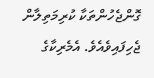ގޮންޖެހުންތަކާ ކުރިމަތިލާން ޖެހިފައިވެއެވެ. އެމެރިކާގެ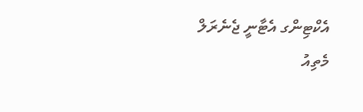އެކްޓިންގ އެޓާނީ ޖެނެރަލް މެތިއު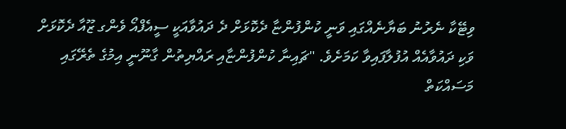ވިޓޭކާ ނެރުނު ބަޔާނެއްގައި ވަނީ ކުންފުންޏާ ދެކޮޅަށް ދެ ދައުވާއަކީ ސީއެފްއޯ ވެންގ ޒޫއާ ދެކޮޅަށް ވަކި ދައުވާއެއް އުފުލާފައިވާ ކަމަށެވެ. "ޗައިނާ ކުންފުންޏާއި ރައްޔިތުން ގާނޫނީ އިމުގެ ތެރޭގައި މަސައްކަތް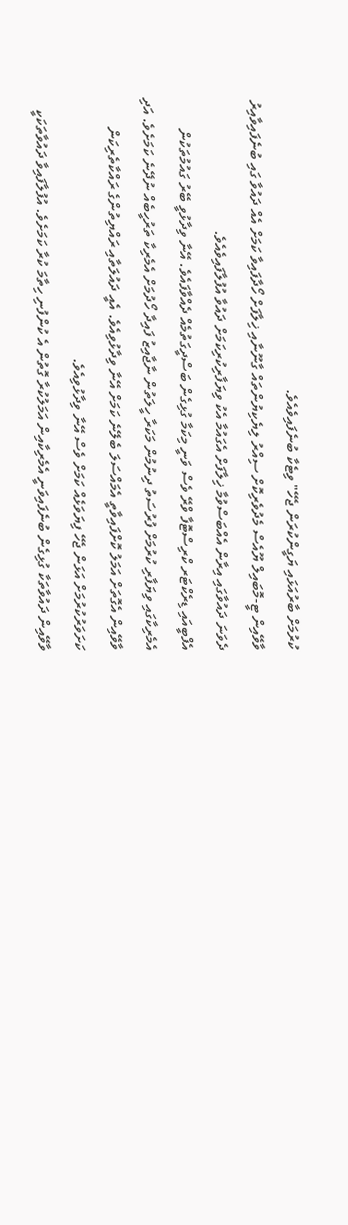ކުރުމަށް ބާރުއަޅައި ޔަގީންކުރަން ޖެހޭ" ވިޓެކާ ބުނެފައިވެއެވެ.
ވާވޭއިން ޓީ-މޮބައިލް ޔޫއެސް މެދުވެރިކޮށް ސިއްރު ލިޔެކިޔުންތައް ގާނޫނާއި ޚިލާފަށް ހޯދާފައިވާ ކަމަށް އެއް ދައުވާ ގައި ބުނެފައިވާއިރު ދެވަނަ ދައުވާގައި އިރާން އެއްބަސްވުމާ ޚިލާފަށް އެގައުމާ އެކު ވިޔަފާރިކުރިކަމަށް ދައުވާ އުފުލާފައިވެއެވެ.
އެފްބީއައި ޑިރެކްޓަރ ކްރިސްޓޮފާ ވްރޭ ވެސް ވަނީ މިކަމާ ގުޅިގެން ބަސްދީގަތުމެއް ދެއްވާފައެވެ. އޭނާ ވިދާޅުވީ ބޭރު ގައުމުތަކުން އެމެރިކާގައި ވިޔަފާރި ކުރުމަށް ފުރުސަތު ދިނުމުން މަކަރާ ހީލަތުން ނާޖާއިޒު ފައިދާ ހޯދުމަށް އެމެރިކާ ތަރުހީބެއް ނުދޭނެ ކަމަށެވެ. އަދި ވާވޭއިން އެގޮތަށް އަމަލު ކޮށްފައިވާތީ އެމައްސަލަ ބެލޭނެ ކަމަށް އޭނާ ވިދާޅުވިއެވެ. އެއީ ދައުލަތާއި ރައްޔިތުންގެ ރައްކާތެރިކަން ކަށަވަރުކުރުމަށް އަޅަން ޖެހޭ ފިޔަވަޅެއް ކަމަށް ވެސް އޭނާ ވިދާޅުވިއެވެ.
ވާވޭއިން ދައުވާތަކާ ގުޅިގެން ބުނެފައިވަނީ އެމެރިކާއިން އަމަލުކުރާ ގޮތުން އެ ކުންފުނި ހިތާމަ ކުރާ ކަމަށެވެ. އުފުލާފައިވާ ދައުވާތަކަކީ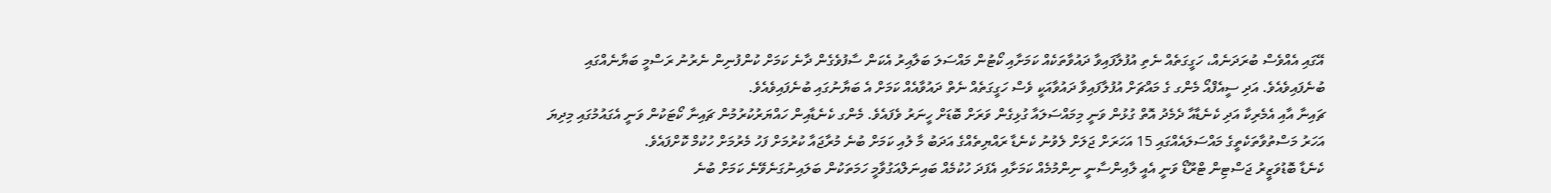އޭގައި އެއްވެސް ބުރަދަނެއް، ހަގީގަތެއް ނެތި އުފުލާފައިވާ ދައުވާތަކެއް ކަމަށާއި ކޯޓުން މައްސަލަ ބަލާއިރު އެކަން ސާފުވެގެން ދާނެ ކަމަށް ކުންފުނިން ނެރުނު ރަސްމީ ބަޔާނެއްގައި ބުނެފައިވެއެވެ. އަދި ސީއެފްއޯ މެންގ ގެ މައްޗަށް އުފުލާފައިވާ ދައުވާއަކީ ވެސް ހަގީގަތެއް ނެތް ދައުވާއެއް ކަމަށް އެ ބަޔާނުގައި ބުނެފައިވެއެވެ.
ޗައިނާ އާއި އެމެރިކާ އަދި ކެނެޑާއާ ދެމެދު އޮތް ގުޅުން ވަނީ މިމައްސަލައާ ގުޅިގެން ވަރަށް ބޮޑަށް ހީނަރު ވެފައެވެ. މެންގ ކެނެޑާއިން ހައްޔަރުކުރުމުން ޗައިނާ ކޯޓަކުން ވަނީ އެގައުމުގައި މިދިޔަ އަހަރު މަސްތުވާތަކެތީގެ މައްސަލައެއްގައި 15 އަހަރަށް ޖަލަށް ލެވުނު ކެނެޑާ ރައްޔިތެއްގެ އަދަބު މާ ލުއި ކަމަށް ބުނެ މުރާޖައާ ކުރުމަށް ފަހު މެރުމަށް ހުކުމް ކޮށްފައެވެ.
ކެނެޑާ ބޮޑުވަޒީރު ޖަސްޓިން ޓްރޫޑޯ ވަނީ އެއީ ލާއިންސާނީ ނިންމުމެއް ކަމަށާއި އެފަދަ ހުކުމެއް ބައިނަލްއަގުވާމީ ހަމަތަކުން ބަލައިނުގަނެވޭނެ ކަމަށް ބުނެ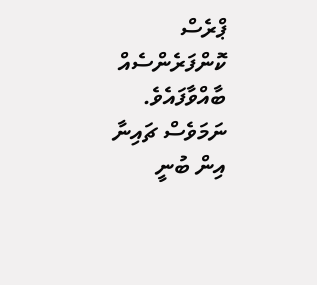ޕްރެސް ކޮންފަރެންސެއް ބާއްވާފައެވެ. ނަމަވެސް ޗައިނާ އިން ބުނީ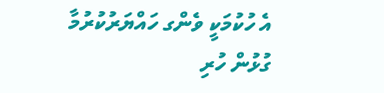އެ ހުކުމަކީ ވެންގ ހައްޔަރުކުރުމާ ގުޅުން ހުރި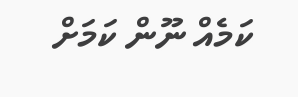ކަމެއް ނޫން ކަމަށް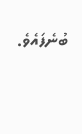ބުނެފައެވެ.